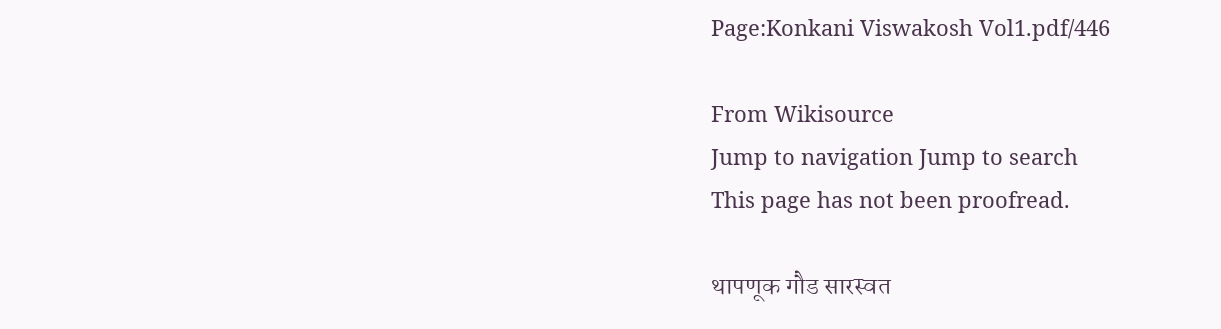Page:Konkani Viswakosh Vol1.pdf/446

From Wikisource
Jump to navigation Jump to search
This page has not been proofread.

थापणूक गौड सारस्वत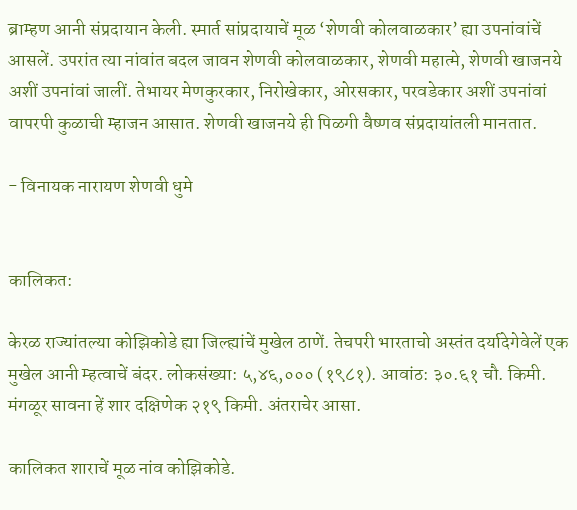ब्राम्हण आनी संप्रदायान केली. स्मार्त सांप्रदायाचें मूळ ‘शेणवी कोलवाळकार’ ह्या उपनांवांचें आसलें. उपरांत त्या नांवांत बदल जावन शेणवी कोलवाळकार, शेणवी महात्मे, शेणवी खाजनये अशीं उपनांवां जालीं. तेभायर मेणकुरकार, निरोखेकार, ओरसकार, परवडेकार अशीं उपनांवां वापरपी कुळाची म्हाजन आसात. शेणवी खाजनये ही पिळगी वैष्णव संप्रदायांतली मानतात.

- विनायक नारायण शेणवी धुमे


कालिकत:

केरळ राज्यांतल्या कोझिकोडे ह्या जिल्ह्यांचें मुखेल ठाणें. तेचपरी भारताचो अस्तंत दर्यादेगेवेलें एक मुखेल आनी म्हत्वाचें बंदर. लोकसंख्या: ५,४६,००० (१९८१). आवांठ: ३०.६१ चौ. किमी. मंगळूर सावना हें शार दक्षिणेक २१९ किमी. अंतराचेर आसा.

कालिकत शाराचें मूळ नांव कोझिकोडे.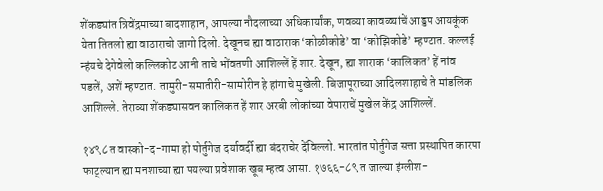शेंकड्यांत त्रिवेंद्रमाच्या बादशाहान, आपल्या नौदलाच्या अधिकार्यांक, णवव्या कावळ्यांचें आड्डप आयकूंक येता तितलो ह्या वाठाराचो जागो दिलो. देखूनच ह्या वाठाराक ‘कोळीकोडे’ वा ‘कोझिकोडे’ म्हण्टात. कल्लई न्हंयचे देगेवेलो कल्लिकोट आनी ताचे भोंवतणी आशिल्लें हें शार. देखून, ह्या शाराक ‘कालिकत’ हें नांव पडलें, अशें म्हण्टात. तामुरी-समातीरी-सामोरीन हे हांगाचे मुखेली. बिजापूराच्या आदिलशाहाचे ते मांडलिक आशिल्ले. तेराव्या शेंकड्यासवन कालिकत हें शार अरबी लोकांच्या वेपाराचें मुखेल केंद्र आशिल्लें.

१४९८ त वास्को-द-गामा हो पोर्तुगेज दर्यावर्दी ह्या बंदराचेर देंविल्लो. भारतांत पोर्तुगेज सत्ता प्रस्थापित कारपा फाट्ल्यान ह्या मनशाच्या ह्या पयल्या प्रवेशाक खूब म्हत्व आसा. १७६६-८९ त जाल्या इंग्लीश-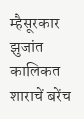म्हैसूरकार झुजांत कालिकत शाराचें बरेंच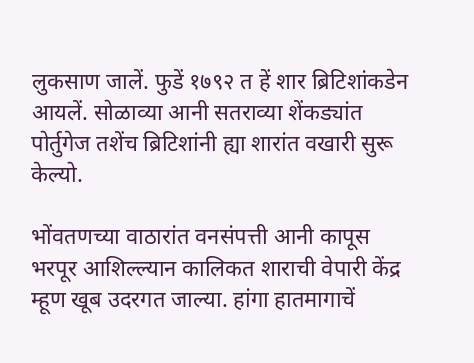लुकसाण जालें. फुडें १७९२ त हें शार ब्रिटिशांकडेन आयलें. सोळाव्या आनी सतराव्या शेंकड्यांत पोर्तुगेज तशेंच ब्रिटिशांनी ह्या शारांत वखारी सुरू केल्यो.

भोंवतणच्या वाठारांत वनसंपत्ती आनी कापूस भरपूर आशिल्ल्यान कालिकत शाराची वेपारी केंद्र म्हूण खूब उदरगत जाल्या. हांगा हातमागाचें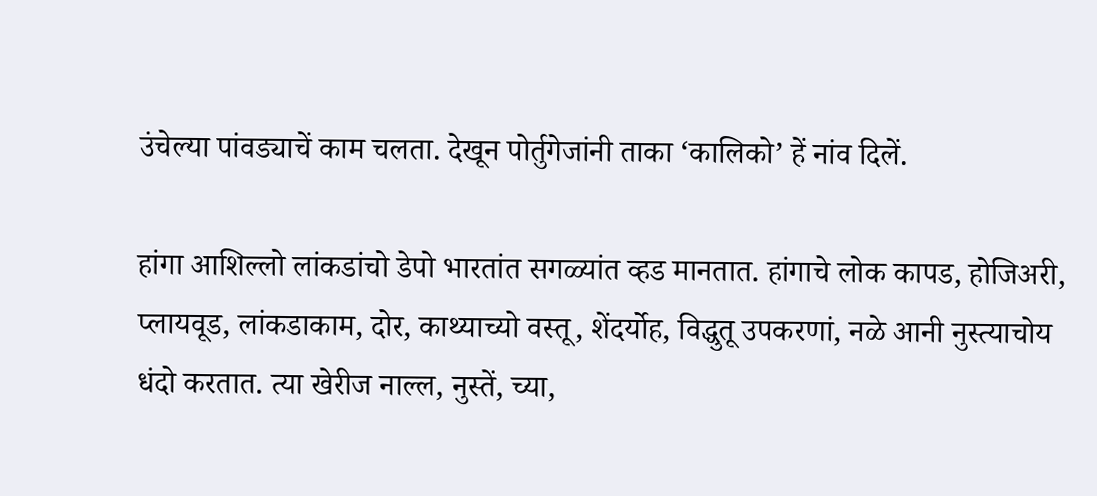उंचेल्या पांवड्याचें काम चलता. देखून पोर्तुगेजांनी ताका ‘कालिको’ हें नांव दिलें.

हांगा आशिल्लो लांकडांचो डेपो भारतांत सगळ्यांत व्हड मानतात. हांगाचे लोक कापड, होजिअरी, प्लायवूड, लांकडाकाम, दोर, काथ्याच्यो वस्तू, शेंदर्योह, विद्धुतू उपकरणां, नळे आनी नुस्त्याचोय धंदो करतात. त्या खेरीज नाल्ल, नुस्तें, च्या,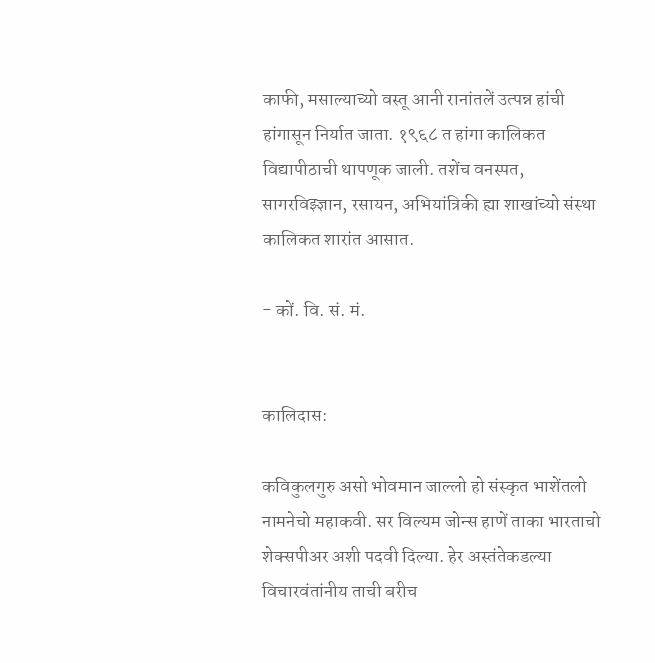काफी, मसाल्याच्यो वस्तू आनी रानांतलें उत्पन्न हांची हांगासून निर्यात जाता. १९६८ त हांगा कालिकत विद्यापीठाची थापणूक जाली. तशेंच वनस्पत, सागरविझ्ज्ञान, रसायन, अभियांत्रिकी ह्या शाखांच्यो संस्था कालिकत शारांत आसात.

- कों. वि. सं. मं.


कालिदास:

कविकुलगुरु असो भोवमान जाल्लो हो संस्कृत भाशेंतलो नामनेचो महाकवी. सर विल्यम जोन्स हाणें ताका भारताचो शेक्सपीअर अशी पदवी दिल्या. हेर अस्तंतेकडल्या विचारवंतांनीय ताची बरीच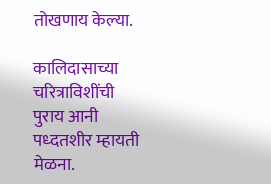तोखणाय केल्या.

कालिदासाच्या चरित्राविशींची पुराय आनी पध्दतशीर म्हायती मेळना.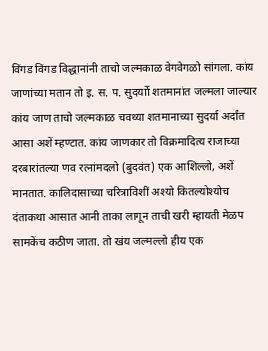विंगड विंगड विद्धानांनी ताचो जल्मकाळ वेगवेगळो सांगला. कांय जाणांच्या मतान तो इ. स. प. सुदर्याो शतमानांत जल्मला जाल्यार कांय जाण ताचो जल्मकाळ चवथ्या शतमानाच्या सुदर्या अर्दांत आसा अशें म्हण्टात. कांय जाणकार तो विक्रमादित्य राजाच्या दरबारांतल्या णव रत्नांमदलो (बुदवंत) एक आशिल्लो, अशें मानतात. कालिदासाच्या चरित्राविशीं अश्यो कितल्योश्योच दंताकथा आसात आनी ताका लागून ताची खरी म्हायती मेळप सामकेंच कठीण जाता. तो खंय जल्मल्लो हीय एक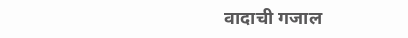वादाची गजाल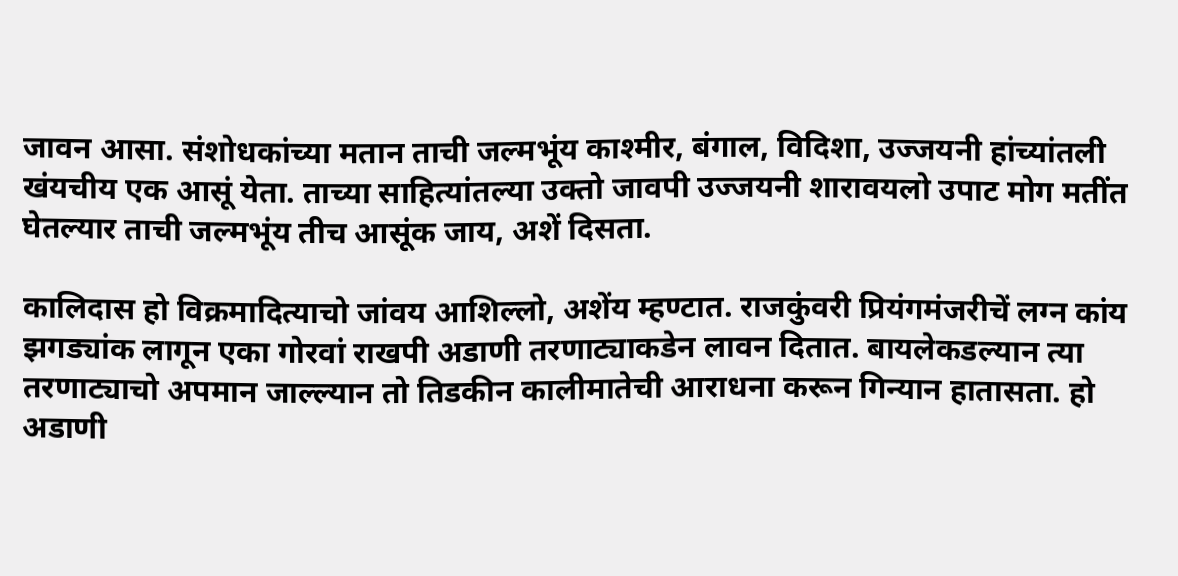जावन आसा. संशोधकांच्या मतान ताची जल्मभूंय काश्मीर, बंगाल, विदिशा, उज्जयनी हांच्यांतली खंयचीय एक आसूं येता. ताच्या साहित्यांतल्या उक्तो जावपी उज्जयनी शारावयलो उपाट मोग मतींत घेतल्यार ताची जल्मभूंय तीच आसूंक जाय, अशें दिसता.

कालिदास हो विक्रमादित्याचो जांवय आशिल्लो, अशेंय म्हण्टात. राजकुंवरी प्रियंगमंजरीचें लग्न कांय झगड्यांक लागून एका गोरवां राखपी अडाणी तरणाट्याकडेन लावन दितात. बायलेकडल्यान त्या तरणाट्याचो अपमान जाल्ल्यान तो तिडकीन कालीमातेची आराधना करून गिन्यान हातासता. हो अडाणी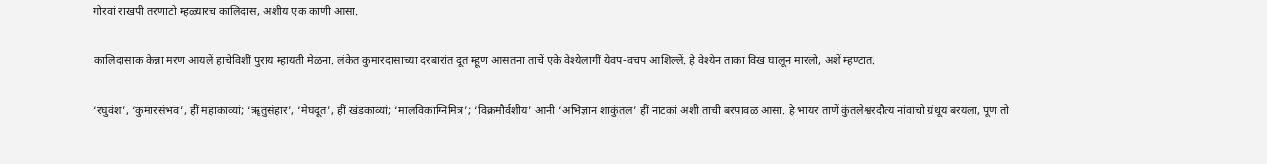गोरवां राखपी तरणाटो म्हळ्यारच कालिदास, अशीय एक काणी आसा.

कालिदासाक केन्ना मरण आयलें हाचेविशीं पुराय म्हायती मेळना. लंकेत कुमारदासाच्या दरबारांत दूत म्हूण आसतना ताचें एके वेश्येलागीं येवप-वचप आशिल्लें. हे वेश्येन ताका विख घालून मारलो, अशें म्हण्टात.

‘रघुवंश’, ‘कुमारसंभव’, हीं महाकाव्यां; ‘ॠतुसंहार’, ‘मेघदूत’, हीं खंडकाव्यां; ‘मालविकाग्निमित्र’; ‘विक्रमौर्वशीय’ आनी ‘अभिज्ञान शाकुंतल’ हीं नाटकां अशी ताची बरपावळ आसा. हे भायर ताणें कुंतलेश्वरदौत्य नांवाचो ग्रंथूय बरयला, पूण तो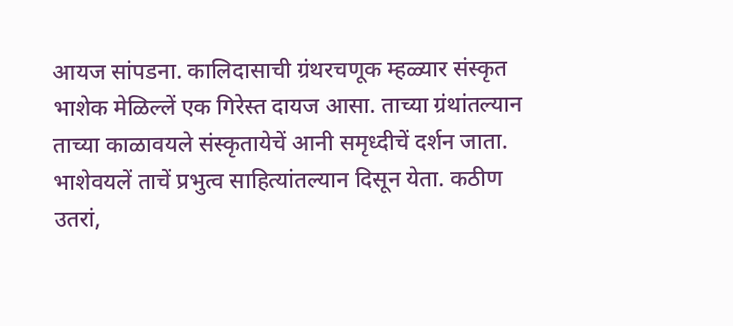आयज सांपडना. कालिदासाची ग्रंथरचणूक म्हळ्यार संस्कृत भाशेक मेळिल्लें एक गिरेस्त दायज आसा. ताच्या ग्रंथांतल्यान ताच्या काळावयले संस्कृतायेचें आनी समृध्दीचें दर्शन जाता. भाशेवयलें ताचें प्रभुत्व साहित्यांतल्यान दिसून येता. कठीण उतरां,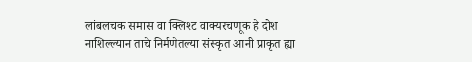लांबलचक समास वा क्लिश्ट वाक्यरचणूक हे दोश नाशिल्ल्यान ताचे निर्मणेतल्या संस्कृत आनी प्राकृत ह्या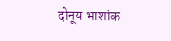दोनूय भाशांक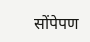सोंपेपण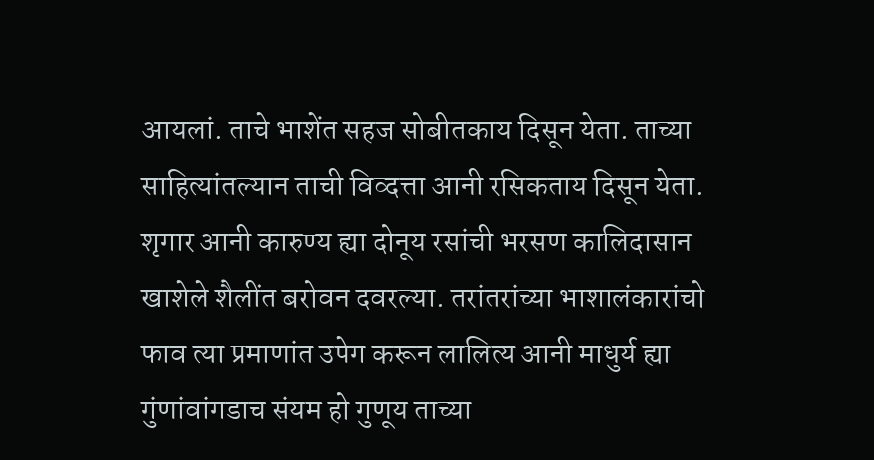आयलां. ताचे भाशेंत सहज सोबीतकाय दिसून येता. ताच्या साहित्यांतल्यान ताची विव्दत्ता आनी रसिकताय दिसून येता. शृगार आनी कारुण्य ह्या दोनूय रसांची भरसण कालिदासान खाशेले शैलींत बरोवन दवरल्या. तरांतरांच्या भाशालंकारांचो फाव त्या प्रमाणांत उपेग करून लालित्य आनी माधुर्य ह्या गुंणांवांगडाच संयम हो गुणूय ताच्या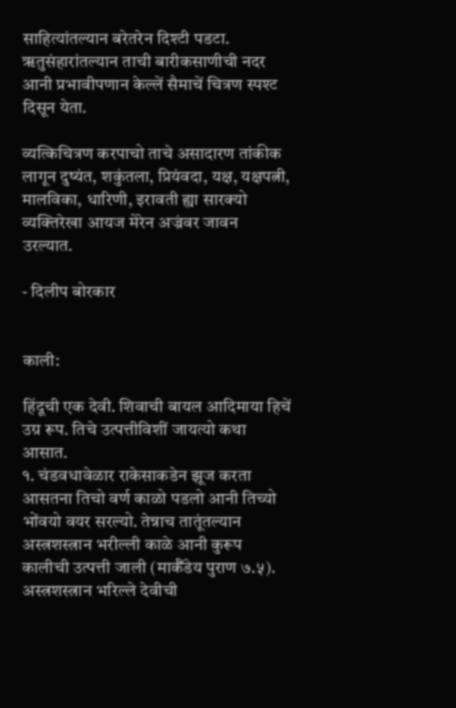साहित्यांतल्यान बरेतरेन दिश्टी पडटा. ॠतुसंहारांतल्यान ताची बारीकसाणीची नदर आनी प्रभावीपणान केल्लें सैमाचें चित्रण स्पश्ट दिसून येता.

व्यत्किचित्रण करपाचो ताचे असादारण तांकीक लागून दुष्यंत, शकुंतला, प्रियंवदा, यक्ष, यक्षपत्नी, मालविका, धारिणी, इरावती ह्या सारक्यो व्यक्तिरेखा आयज मेरेन अज्रंवर जावन उरल्यात.

- दिलीप बोरकार


काली:

हिंदूची एक देवी. शिवाची बायल आदिमाया हिचें उग्र रूप. तिचे उत्पत्तीविशीं जायत्यो कथा आसात.
१. चंडवधावेळार राकेसाकडेन झूज करता आसतना तिचो वर्ण काळो पडलो आनी तिच्यो भोंवयो वयर सरल्यो. तेन्नाच तातूंतल्यान अस्त्रशस्त्रान भरील्ली काळे आनी कुरूप कालीची उत्पत्ती जाली (मार्कँडेय पुराण ७.५). अस्त्रशस्त्रान भरिल्ले देवीची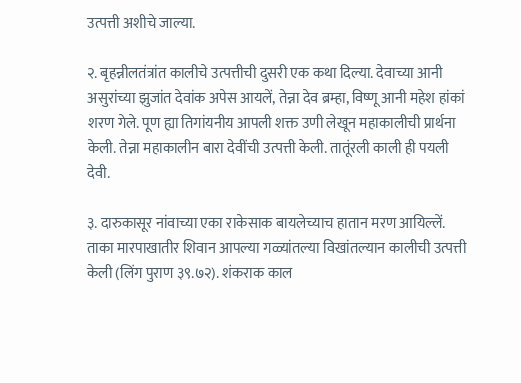उत्पत्ती अशीचे जाल्या.

२. बृहन्नीलतंत्रांत कालीचे उत्पत्तीची दुसरी एक कथा दिल्या. देवाच्या आनी असुरांच्या झुजांत देवांक अपेस आयलें, तेन्ना देव ब्रम्हा, विष्णू आनी महेश हांकां शरण गेले. पूण ह्या तिगांयनीय आपली शक्त उणी लेखून महाकालीची प्रार्थना केली. तेन्ना महाकालीन बारा देवींची उत्पत्ती केली. तातूंरली काली ही पयली देवी.

३. दारुकासूर नांवाच्या एका राकेसाक बायलेच्याच हातान मरण आयिल्लें. ताका मारपाखातीर शिवान आपल्या गळ्यांतल्या विखांतल्यान कालीची उत्पत्ती केली (लिंग पुराण ३९.७२). शंकराक काल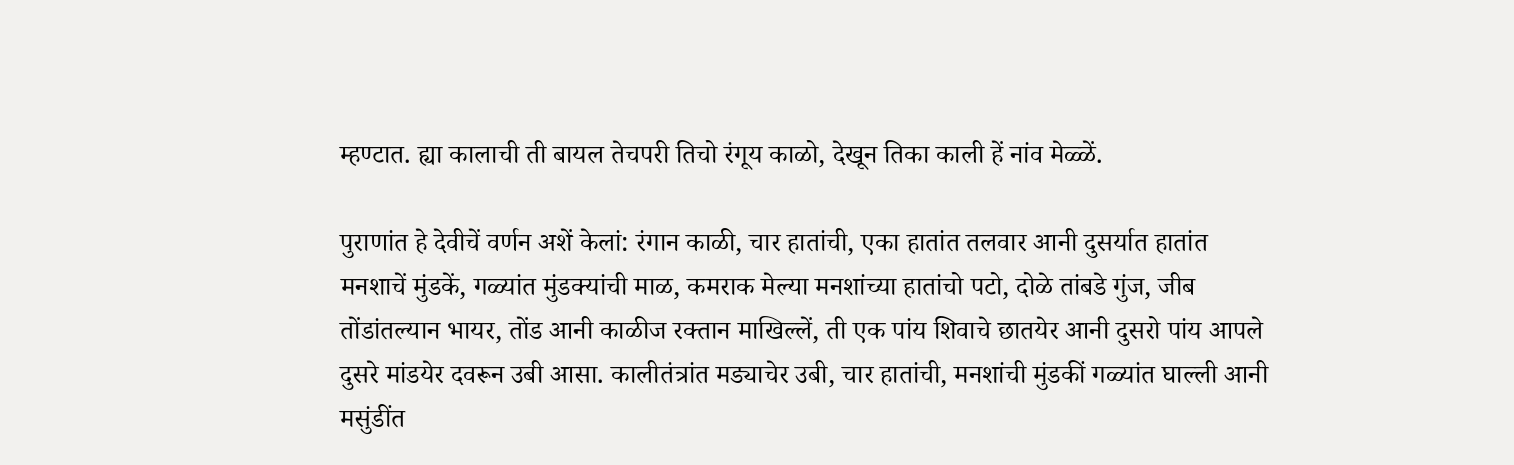म्हण्टात. ह्या कालाची ती बायल तेचपरी तिचो रंगूय काळो, देखून तिका काली हें नांव मेळ्ळें.

पुराणांत हे देवीचें वर्णन अशें केलां: रंगान काळी, चार हातांची, एका हातांत तलवार आनी दुसर्यात हातांत मनशाचें मुंडकें, गळ्यांत मुंडक्यांची माळ, कमराक मेल्या मनशांच्या हातांचो पटो, दोळे तांबडे गुंज, जीब तोंडांतल्यान भायर, तोंड आनी काळीज रक्तान माखिल्लें, ती एक पांय शिवाचे छातयेर आनी दुसरो पांय आपले दुसरे मांडयेर दवरून उबी आसा. कालीतंत्रांत मड्याचेर उबी, चार हातांची, मनशांची मुंडकीं गळ्यांत घाल्ली आनी मसुंडींत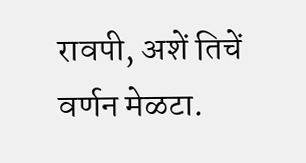रावपी, अशें तिचें वर्णन मेळटा.